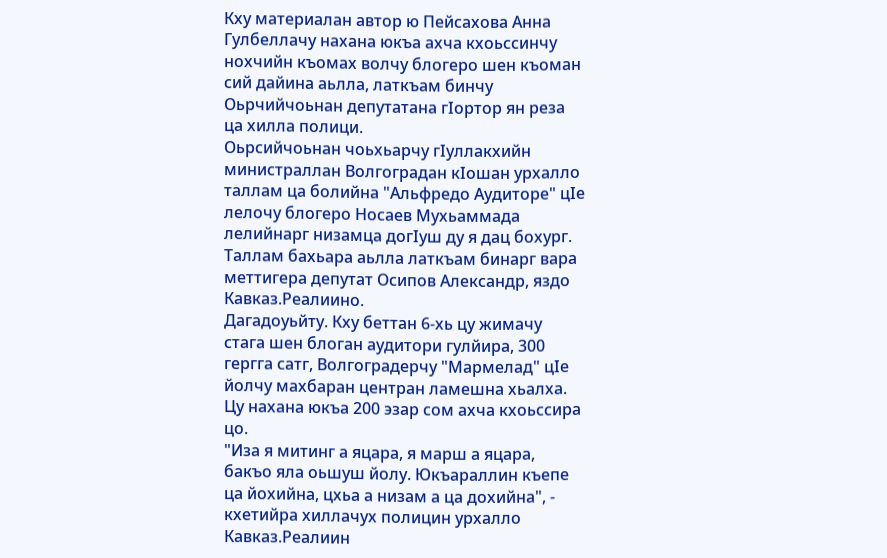Кху материалан автор ю Пейсахова Анна
Гулбеллачу нахана юкъа ахча кхоьссинчу нохчийн къомах волчу блогеро шен къоман сий дайина аьлла, латкъам бинчу Оьрчийчоьнан депутатана гIортор ян реза ца хилла полици.
Оьрсийчоьнан чоьхьарчу гIуллакхийн министраллан Волгоградан кIошан урхалло таллам ца болийна "Альфредо Аудиторе" цIе лелочу блогеро Носаев Мухьаммада лелийнарг низамца догIуш ду я дац бохург. Таллам бахьара аьлла латкъам бинарг вара меттигера депутат Осипов Александр, яздо Кавказ.Реалиино.
Дагадоуьйту. Кху беттан 6-хь цу жимачу стага шен блоган аудитори гулйира, 300 гергга сатг, Волгоградерчу "Мармелад" цIе йолчу махбаран центран ламешна хьалха. Цу нахана юкъа 200 эзар сом ахча кхоьссира цо.
"Иза я митинг а яцара, я марш а яцара, бакъо яла оьшуш йолу. Юкъараллин къепе ца йохийна, цхьа а низам а ца дохийна", - кхетийра хиллачух полицин урхалло Кавказ.Реалиин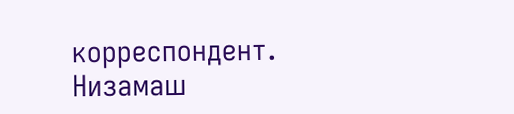корреспондент.
Низамаш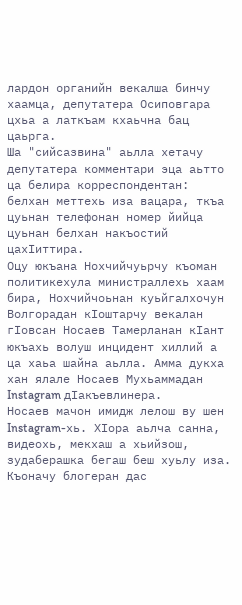лардон органийн векалша бинчу хаамца, депутатера Осиповгара цхьа а латкъам кхаьчна бац цаьрга.
Ша "сийсазвина" аьлла хетачу депутатера комментари эца аьтто ца белира корреспондентан: белхан меттехь иза вацара, ткъа цуьнан телефонан номер йийца цуьнан белхан накъостий цахIиттира.
Оцу юкъана Нохчийчуьрчу къоман политикехула министраллехь хаам бира, Нохчийчоьнан куьйгалхочун Волгорадан кIоштарчу векалан гIовсан Носаев Тамерланан кIант юкъахь волуш инцидент хиллий а ца хаьа шайна аьлла. Амма дукха хан ялале Носаев Мухьаммадан Instagram дIакъевлинера.
Носаев мачон имидж лелош ву шен Instagram-хь. ХIора аьлча санна, видеохь, мекхаш а хьийзош, зудаберашка бегаш беш хуьлу иза.
Къоначу блогеран дас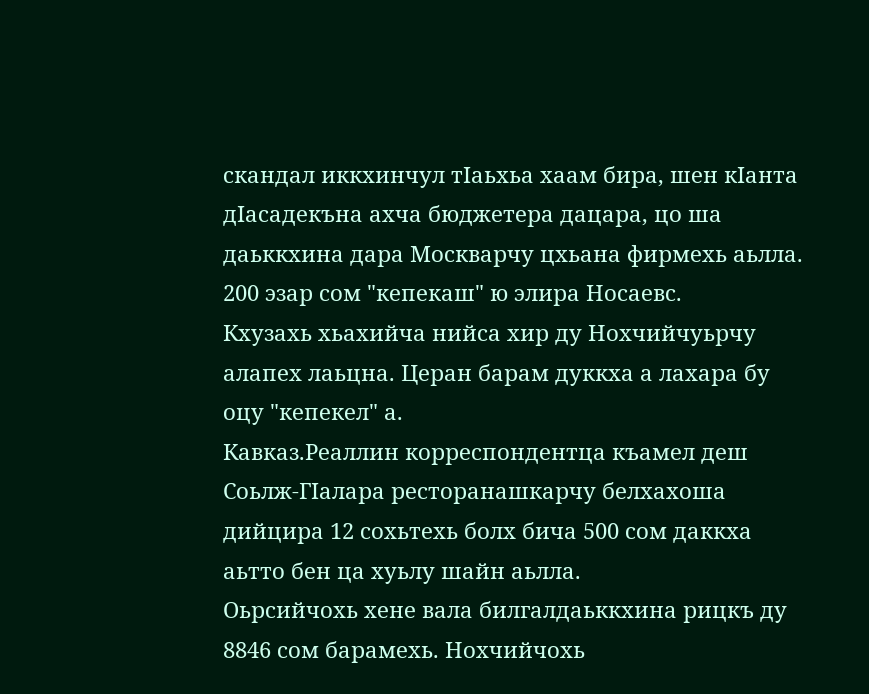скандал иккхинчул тIаьхьа хаам бира, шен кIанта дIасадекъна ахча бюджетера дацара, цо ша даьккхина дара Москварчу цхьана фирмехь аьлла. 200 эзар сом "кепекаш" ю элира Носаевс.
Кхузахь хьахийча нийса хир ду Нохчийчуьрчу алапех лаьцна. Церан барам дуккха а лахара бу оцу "кепекел" а.
Кавказ.Реаллин корреспондентца къамел деш Соьлж-ГIалара ресторанашкарчу белхахоша дийцира 12 сохьтехь болх бича 500 сом даккха аьтто бен ца хуьлу шайн аьлла.
Оьрсийчохь хене вала билгалдаьккхина рицкъ ду 8846 сом барамехь. Нохчийчохь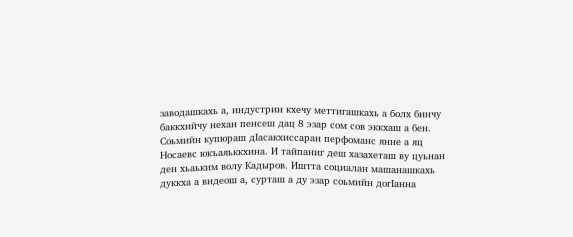заводашкахь а, индустрин кхечу меттигашкахь а болх бинчу баккхийчу нехан пенсеш дац 8 эзар сом сов эккхаш а бен.
Соьмийн купюраш дIасакхиссаран перфоманс янне а яц Носаевс юкъаяьккхина. И тайпаниг деш хазахеташ ву цуьнан ден хьаьким волу Кадыров. Иштта социалан машанашкахь дуккха а видеош а, сурташ а ду эзар соьмийн догIанна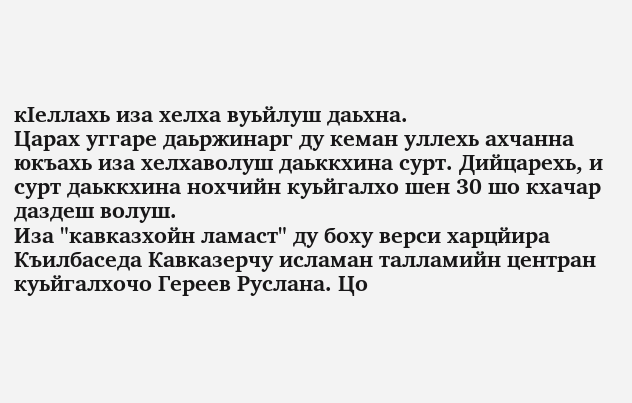кIеллахь иза хелха вуьйлуш даьхна.
Царах уггаре даьржинарг ду кеман уллехь ахчанна юкъахь иза хелхаволуш даьккхина сурт. Дийцарехь, и сурт даьккхина нохчийн куьйгалхо шен 30 шо кхачар даздеш волуш.
Иза "кавказхойн ламаст" ду боху верси харцйира Къилбаседа Кавказерчу исламан талламийн центран куьйгалхочо Гереев Руслана. Цо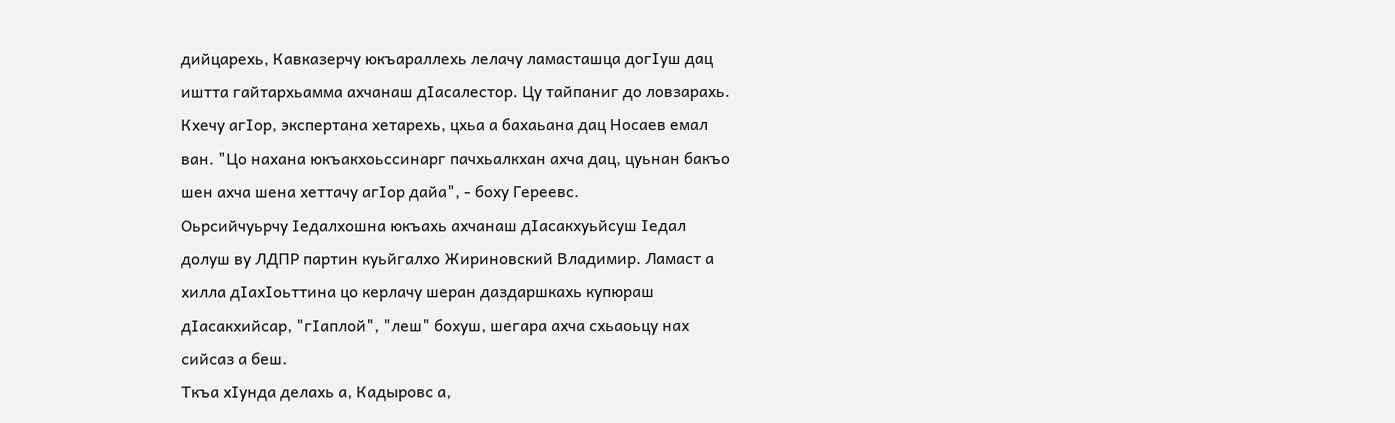дийцарехь, Кавказерчу юкъараллехь лелачу ламасташца догIуш дац иштта гайтархьамма ахчанаш дIасалестор. Цу тайпаниг до ловзарахь.
Кхечу агIор, экспертана хетарехь, цхьа а бахаьана дац Носаев емал ван. "Цо нахана юкъакхоьссинарг пачхьалкхан ахча дац, цуьнан бакъо шен ахча шена хеттачу агIор дайа", - боху Гереевс.
Оьрсийчуьрчу Iедалхошна юкъахь ахчанаш дIасакхуьйсуш Iедал долуш ву ЛДПР партин куьйгалхо Жириновский Владимир. Ламаст а хилла дIахIоьттина цо керлачу шеран даздаршкахь купюраш дIасакхийсар, "гӀаплой", "леш" бохуш, шегара ахча схьаоьцу нах сийсаз а беш.
Ткъа хIунда делахь а, Кадыровс а,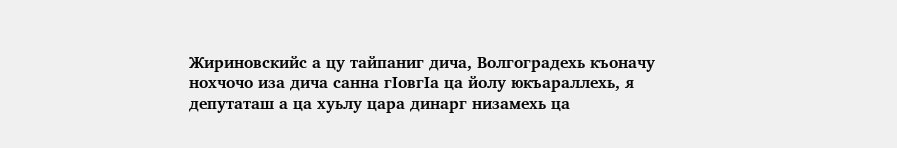Жириновскийс а цу тайпаниг дича, Волгоградехь къоначу нохчочо иза дича санна гIовгIа ца йолу юкъараллехь, я депутаташ а ца хуьлу цара динарг низамехь ца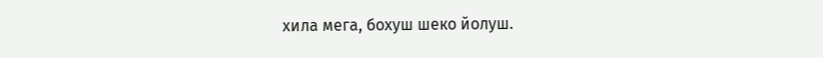хила мега, бохуш шеко йолуш.